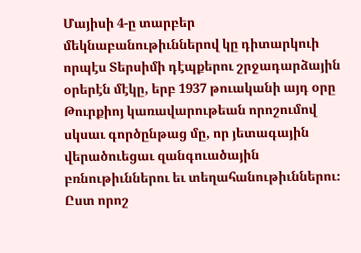Մայիսի 4-ը տարբեր մեկնաբանութիւններով կը դիտարկուի որպէս Տերսիմի դէպքերու շրջադարձային օրերէն մէկը, երբ 1937 թուականի այդ օրը Թուրքիոյ կառավարութեան որոշումով սկսաւ գործընթաց մը, որ յետագային վերածուեցաւ զանգուածային բռնութիւններու եւ տեղահանութիւններու։
Ըստ որոշ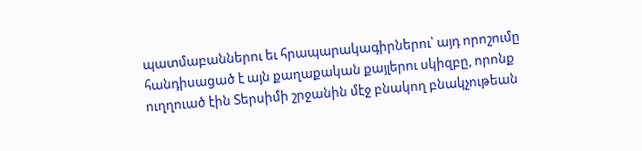պատմաբաններու եւ հրապարակագիրներու՝ այդ որոշումը հանդիսացած է այն քաղաքական քայլերու սկիզբը, որոնք ուղղուած էին Տերսիմի շրջանին մէջ բնակող բնակչութեան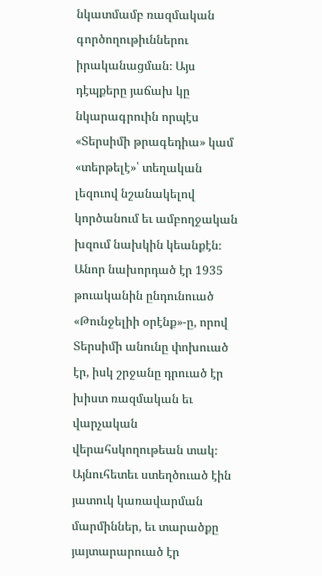նկատմամբ ռազմական գործողութիւններու իրականացման։ Այս դէպքերը յաճախ կը նկարագրուին որպէս «Տերսիմի թրագեդիա» կամ «տերթելէ»՝ տեղական լեզուով նշանակելով կործանում եւ ամբողջական խզում նախկին կեանքէն։
Անոր նախորդած էր 1935 թուականին ընդունուած «Թունջելիի օրէնք»-ը, որով Տերսիմի անունը փոխուած էր, իսկ շրջանը դրուած էր խիստ ռազմական եւ վարչական վերահսկողութեան տակ։ Այնուհետեւ ստեղծուած էին յատուկ կառավարման մարմիններ, եւ տարածքը յայտարարուած էր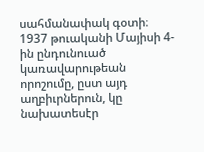սահմանափակ գօտի։
1937 թուականի Մայիսի 4-ին ընդունուած կառավարութեան որոշումը, ըստ այդ աղբիւրներուն, կը նախատեսէր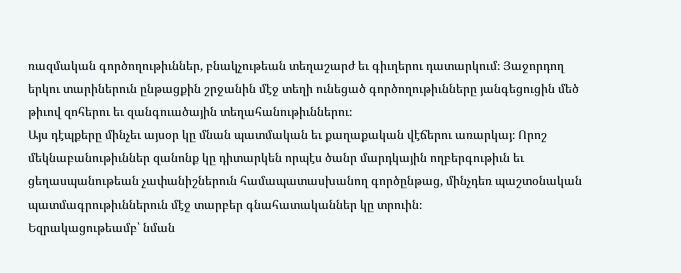ռազմական գործողութիւններ, բնակչութեան տեղաշարժ եւ գիւղերու դատարկում։ Յաջորդող երկու տարիներուն ընթացքին շրջանին մէջ տեղի ունեցած գործողութիւնները յանգեցուցին մեծ թիւով զոհերու եւ զանգուածային տեղահանութիւններու։
Այս դէպքերը մինչեւ այսօր կը մնան պատմական եւ քաղաքական վէճերու առարկայ։ Որոշ մեկնաբանութիւններ զանոնք կը դիտարկեն որպէս ծանր մարդկային ողբերգութիւն եւ ցեղասպանութեան չափանիշներուն համապատասխանող գործընթաց, մինչդեռ պաշտօնական պատմագրութիւններուն մէջ տարբեր գնահատականներ կը տրուին։
Եզրակացութեամբ՝ նման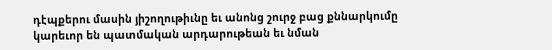դէպքերու մասին յիշողութիւնը եւ անոնց շուրջ բաց քննարկումը կարեւոր են պատմական արդարութեան եւ նման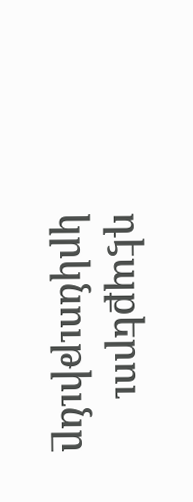դէպքերու կրկնութիւնը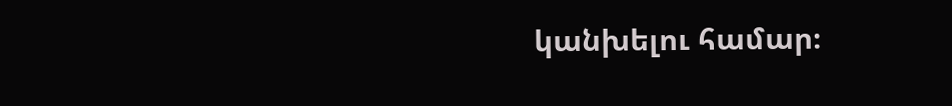կանխելու համար։